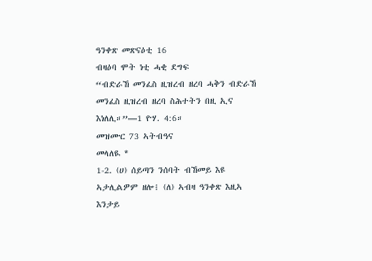ዓንቀጽ መጽናዕቲ 16
ብዛዕባ ሞት ነቲ ሓቂ ደግፍ
“ብድራኸ መንፈስ ዚዝረብ ዘረባ ሓቅን ብድራኸ መንፈስ ዚዝረብ ዘረባ ስሕተትን በዚ ኢና እነለሊ።”—1 ዮሃ. 4:6።
መዝሙር 73 ኣትብዓና
መላለዪ *
1-2. (ሀ) ሰይጣን ንሰባት ብኸመይ እዩ ኣታሊልዎም ዘሎ፧ (ለ) ኣብዛ ዓንቀጽ እዚኣ እንታይ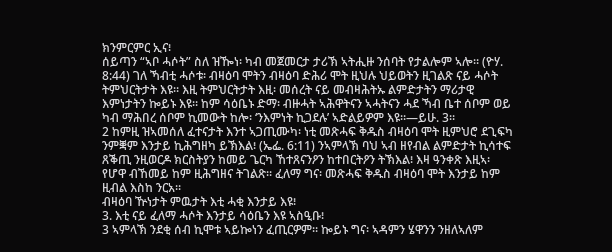ክንምርምር ኢና፧
ሰይጣን “ኣቦ ሓሶት” ስለ ዝዀነ፡ ካብ መጀመርታ ታሪኽ ኣትሒዙ ንሰባት የታልሎም ኣሎ። (ዮሃ. 8:44) ገለ ኻብቲ ሓሶቱ፡ ብዛዕባ ሞትን ብዛዕባ ድሕሪ ሞት ዚህሉ ህይወትን ዚገልጽ ናይ ሓሶት ትምህርትታት እዩ። እዚ ትምህርትታት እዚ፡ መሰረት ናይ መብዛሕትኡ ልምድታትን ማሪታዊ እምነታትን ኰይኑ እዩ። ከም ሳዕቤኑ ድማ፡ ብዙሓት ኣሕዋትናን ኣሓትናን ሓደ ኻብ ቤተ ሰቦም ወይ ካብ ማሕበረ ሰቦም ኪመውት ከሎ፡ ‘ንእምነት ኪጋደሉ’ ኣድልይዎም እዩ።—ይሁ. 3።
2 ከምዚ ዝኣመሰለ ፈተናታት እንተ ኣጋጢሙካ፡ ነቲ መጽሓፍ ቅዱስ ብዛዕባ ሞት ዚምህሮ ደጊፍካ ንምቛም እንታይ ኪሕግዘካ ይኽእል፧ (ኤፌ. 6:11) ንኣምላኽ ባህ ኣብ ዘየብል ልምድታት ኪሳተፍ ጸቕጢ ንዚወርዶ ክርስትያን ከመይ ጌርካ ኸተጸናንዖን ከተበርትዖን ትኽእል፧ እዛ ዓንቀጽ እዚኣ፡ የሆዋ ብኸመይ ከም ዚሕግዘና ትገልጽ። ፈለማ ግና፡ መጽሓፍ ቅዱስ ብዛዕባ ሞት እንታይ ከም ዚብል እስከ ንርአ።
ብዛዕባ ዅነታት ምዉታት እቲ ሓቂ እንታይ እዩ፧
3. እቲ ናይ ፈለማ ሓሶት እንታይ ሳዕቤን እዩ ኣስዒቡ፧
3 ኣምላኽ ንደቂ ሰብ ኪሞቱ ኣይኰነን ፈጢርዎም። ኰይኑ ግና፡ ኣዳምን ሄዋንን ንዘለኣለም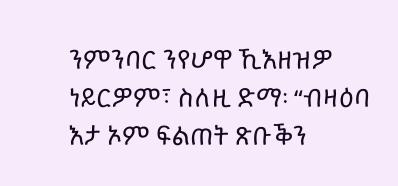ንምንባር ንየሆዋ ኺእዘዝዎ ነይርዎም፣ ስለዚ ድማ፡ “ብዛዕባ እታ ኦም ፍልጠት ጽቡቕን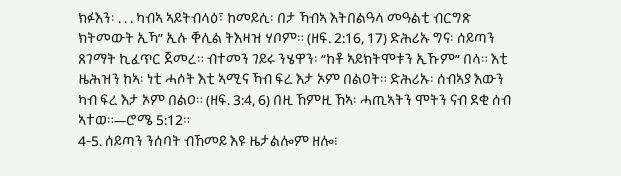ክፉእን፡ . . . ካብኣ ኣይትብላዕ፣ ከመይሲ፡ በታ ኻብኣ እትበልዓላ መዓልቲ ብርግጽ ክትመውት ኢኻ” ኢሉ ቐሊል ትእዛዝ ሃቦም። (ዘፍ. 2:16, 17) ድሕሪኡ ግና፡ ሰይጣን ጸገማት ኪፈጥር ጀመረ። ብተመን ገይሩ ንሄዋን፡ “ከቶ ኣይክትሞቱን ኢኹም” በላ። እቲ ዜሕዝን ከኣ፡ ነቲ ሓሶት እቲ ኣሚና ኻብ ፍረ እታ ኦም በልዐት። ድሕሪኡ፡ ሰብኣያ እውን ካብ ፍረ እታ ኦም በልዐ። (ዘፍ. 3:4, 6) በዚ ኸምዚ ኸኣ፡ ሓጢኣትን ሞትን ናብ ደቂ ሰብ ኣተወ።—ሮሜ 5:12።
4-5. ሰይጣን ንሰባት ብኸመይ እዩ ዜታልሎም ዘሎ፧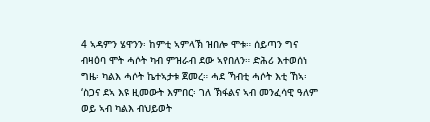4 ኣዳምን ሄዋንን፡ ከምቲ ኣምላኽ ዝበሎ ሞቱ። ሰይጣን ግና ብዛዕባ ሞት ሓሶት ካብ ምዝራብ ደው ኣየበለን። ድሕሪ እተወሰነ ግዜ፡ ካልእ ሓሶት ኬተኣታቱ ጀመረ። ሓደ ኻብቲ ሓሶት እቲ ኸኣ፡ ‘ስጋና ደኣ እዩ ዚመውት እምበር፡ ገለ ኽፋልና ኣብ መንፈሳዊ ዓለም ወይ ኣብ ካልእ ብህይወት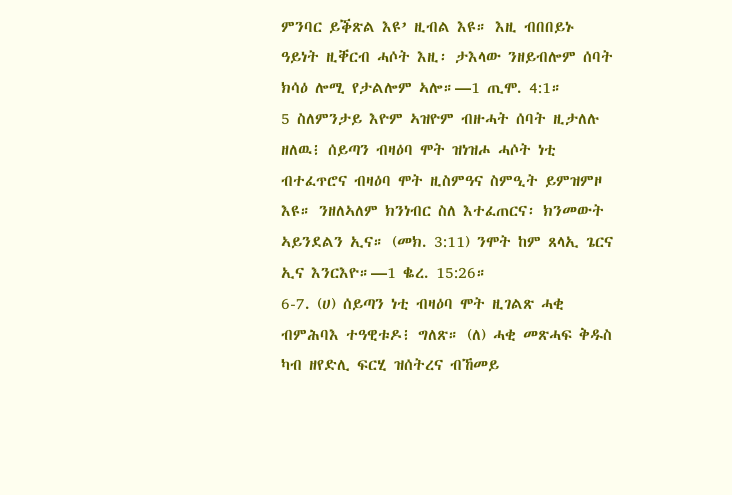ምንባር ይቕጽል እዩ’ ዚብል እዩ። እዚ ብበበይኑ ዓይነት ዚቐርብ ሓሶት እዚ፡ ታእላው ንዘይብሎም ሰባት ክሳዕ ሎሚ የታልሎም ኣሎ።—1 ጢሞ. 4:1።
5 ስለምንታይ እዮም ኣዝዮም ብዙሓት ሰባት ዚታለሉ ዘለዉ፧ ሰይጣን ብዛዕባ ሞት ዝነዝሖ ሓሶት ነቲ ብተፈጥሮና ብዛዕባ ሞት ዚስምዓና ስምዒት ይምዝምዞ እዩ። ንዘለኣለም ክንነብር ስለ እተፈጠርና፡ ክንመውት ኣይንደልን ኢና። (መክ. 3:11) ንሞት ከም ጸላኢ ጌርና ኢና እንርእዮ።—1 ቈረ. 15:26።
6-7. (ሀ) ሰይጣን ነቲ ብዛዕባ ሞት ዚገልጽ ሓቂ ብምሕባእ ተዓዊቱዶ፧ ግለጽ። (ለ) ሓቂ መጽሓፍ ቅዱስ ካብ ዘየድሊ ፍርሂ ዝሰትረና ብኸመይ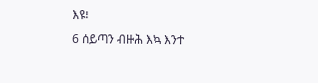እዩ፧
6 ሰይጣን ብዙሕ እኳ እንተ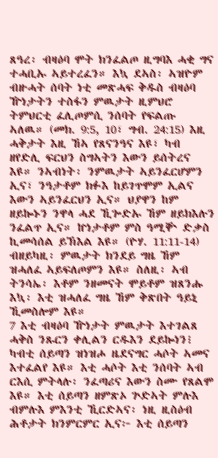ጸዓረ፡ ብዛዕባ ሞት ክንፈልጦ ዚግባእ ሓቂ ግና ተሓቢኡ ኣይተረፈን። እኳ ደኣስ፡ ኣዝዮም ብዙሓት ሰባት ነቲ መጽሓፍ ቅዱስ ብዛዕባ ዅነታትን ተስፋን ምዉታት ዚምህሮ ትምህርቲ ፈሊጦምሲ ንሰባት የፍልጡ ኣለዉ። (መክ. 9:5, 10፣ ግብ. 24:15) እዚ ሓቅታት እዚ ኸኣ የጸናንዓና እዩ፣ ካብ ዘየድሊ ፍርህን ስግኣትን እውን ይሰትረና እዩ። ንኣብነት፡ ንምዉታት ኣይንፈርሆምን ኢና፣ ንዓታቶም ክፉእ ከይገጥሞም ኢልና እውን ኣይንፈርህን ኢና። ህያዋን ከም ዘይኰኑን ንዋላ ሓደ ኺጐድኡ ኸም ዘይክእሉን ንፈልጥ ኢና። ኵነታቶም ምስ ዓሚቝ ድቃስ ኪመሳሰል ይኽእል እዩ። (ዮሃ. 11:11-14) ብዘይካዚ፡ ምዉታት ክንደይ ግዜ ኸም ዝሓለፈ ኣይፍለጦምን እዩ። ስለዚ፡ ኣብ ትንሳኤ፡ እቶም ንዘመናት ሞይቶም ዝጸንሑ እኳ፡ እቲ ዝሓለፈ ግዜ ኸም ቅጽበት ዓይኒ ኺመስሎም እዩ።
7 እቲ ብዛዕባ ዅነታት ምዉታት እተገልጸ ሓቅስ ንጹርን ቀሊልን ርዱእን ደይኰነን፧ ካብቲ ሰይጣን ዝነዝሖ ዜደናግር ሓሶት ኣመና እተፈልየ እዩ። እቲ ሓሶት እቲ ንሰባት ኣብ ርእሲ ምትላሉ፡ ንፈጣሪና እውን ስሙ የጸልሞ እዩ። እቲ ሰይጣን ዘምጽኦ ጕድኣት ምሉእ ብምሉእ ምእንቲ ኺርድኣና፡ ነዚ ዚስዕብ ሕቶታት ክንምርምር ኢና፦ እቲ ሰይጣን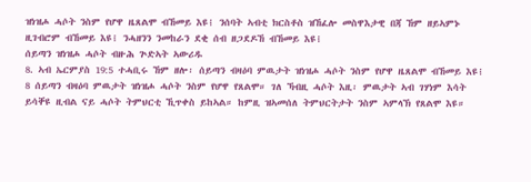ዝነዝሖ ሓሶት ንስም የሆዋ ዜጸልሞ ብኸመይ እዩ፧ ንሰባት ኣብቲ ክርስቶስ ዝኸፈሎ መስዋእታዊ በጃ ኸም ዘይኣምኑ ዚገብሮም ብኸመይ እዩ፧ ንሓዘንን ንመከራን ደቂ ሰብ ዘጋደዶኸ ብኸመይ እዩ፧
ሰይጣን ዝነዝሖ ሓሶት ብዙሕ ጕድኣት ኣውሪዱ
8. ኣብ ኤርምያስ 19:5 ተሓቢሩ ኸም ዘሎ፡ ሰይጣን ብዛዕባ ምዉታት ዝነዝሖ ሓሶት ንስም የሆዋ ዜጸልሞ ብኸመይ እዩ፧
8 ሰይጣን ብዛዕባ ምዉታት ዝነዝሖ ሓሶት ንስም የሆዋ የጸልሞ። ገለ ኻብዚ ሓሶት እዚ፡ ምዉታት ኣብ ገሃነም እሳት ይሳቐዩ ዚብል ናይ ሓሶት ትምህርቲ ኺጥቀስ ይከኣል። ከምዚ ዝኣመሰለ ትምህርትታት ንስም ኣምላኽ የጸልሞ እዩ።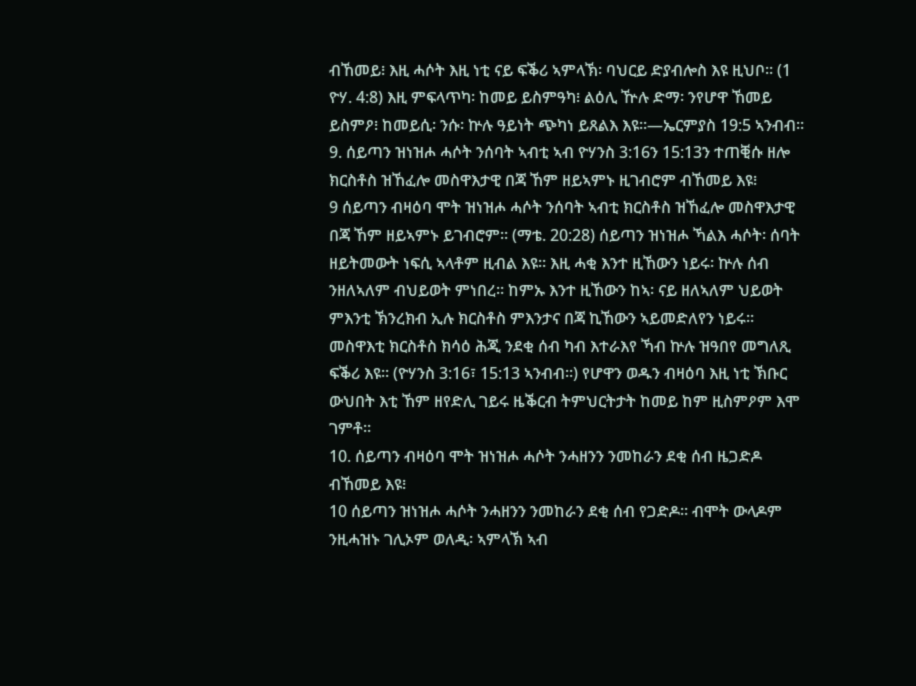ብኸመይ፧ እዚ ሓሶት እዚ ነቲ ናይ ፍቕሪ ኣምላኽ፡ ባህርይ ድያብሎስ እዩ ዚህቦ። (1 ዮሃ. 4:8) እዚ ምፍላጥካ፡ ከመይ ይስምዓካ፧ ልዕሊ ዅሉ ድማ፡ ንየሆዋ ኸመይ ይስምዖ፧ ከመይሲ፡ ንሱ፡ ኵሉ ዓይነት ጭካነ ይጸልእ እዩ።—ኤርምያስ 19:5 ኣንብብ።
9. ሰይጣን ዝነዝሖ ሓሶት ንሰባት ኣብቲ ኣብ ዮሃንስ 3:16ን 15:13ን ተጠቒሱ ዘሎ ክርስቶስ ዝኸፈሎ መስዋእታዊ በጃ ኸም ዘይኣምኑ ዚገብሮም ብኸመይ እዩ፧
9 ሰይጣን ብዛዕባ ሞት ዝነዝሖ ሓሶት ንሰባት ኣብቲ ክርስቶስ ዝኸፈሎ መስዋእታዊ በጃ ኸም ዘይኣምኑ ይገብሮም። (ማቴ. 20:28) ሰይጣን ዝነዝሖ ኻልእ ሓሶት፡ ሰባት ዘይትመውት ነፍሲ ኣላቶም ዚብል እዩ። እዚ ሓቂ እንተ ዚኸውን ነይሩ፡ ኵሉ ሰብ ንዘለኣለም ብህይወት ምነበረ። ከምኡ እንተ ዚኸውን ከኣ፡ ናይ ዘለኣለም ህይወት ምእንቲ ኽንረክብ ኢሉ ክርስቶስ ምእንታና በጃ ኪኸውን ኣይመድለየን ነይሩ። መስዋእቲ ክርስቶስ ክሳዕ ሕጂ ንደቂ ሰብ ካብ እተራእየ ኻብ ኵሉ ዝዓበየ መግለጺ ፍቕሪ እዩ። (ዮሃንስ 3:16፣ 15:13 ኣንብብ።) የሆዋን ወዱን ብዛዕባ እዚ ነቲ ኽቡር ውህበት እቲ ኸም ዘየድሊ ገይሩ ዜቕርብ ትምህርትታት ከመይ ከም ዚስምዖም እሞ ገምቶ።
10. ሰይጣን ብዛዕባ ሞት ዝነዝሖ ሓሶት ንሓዘንን ንመከራን ደቂ ሰብ ዜጋድዶ ብኸመይ እዩ፧
10 ሰይጣን ዝነዝሖ ሓሶት ንሓዘንን ንመከራን ደቂ ሰብ የጋድዶ። ብሞት ውላዶም ንዚሓዝኑ ገሊኦም ወለዲ፡ ኣምላኽ ኣብ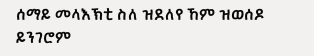ሰማይ መላእኽቲ ስለ ዝደለየ ኸም ዝወሰዶ ይንገሮም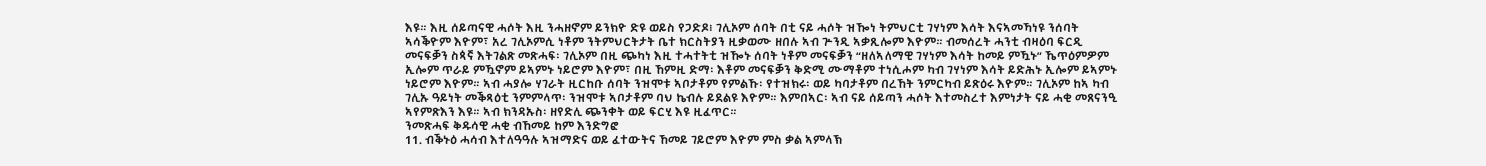እዩ። እዚ ሰይጣናዊ ሓሶት እዚ ንሓዘኖም ይንክዮ ድዩ ወይስ የጋድዶ፧ ገሊኦም ሰባት በቲ ናይ ሓሶት ዝዀነ ትምህርቲ ገሃነም እሳት እናኣመኻነዩ ንሰባት ኣሳቕዮም እዮም፣ አረ ገሊኦምሲ ነቶም ንትምህርትታት ቤተ ክርስትያን ዚቃወሙ ዘበሉ ኣብ ጕንዲ ኣቃጺሎም እዮም። ብመሰረት ሓንቲ ብዛዕባ ፍርዲ መናፍቓን ስጳኛ እትገልጽ መጽሓፍ፡ ገሊኦም በዚ ጭካነ እዚ ተሓተትቲ ዝዀኑ ሰባት ነቶም መናፍቓን “ዘለኣለማዊ ገሃነም እሳት ከመይ ምዃኑ” ኼጥዕምዎም ኢሎም ጥራይ ምዃኖም ይኣምኑ ነይሮም እዮም፣ በዚ ኸምዚ ድማ፡ እቶም መናፍቓን ቅድሚ ሙማቶም ተነሲሖም ካብ ገሃነም እሳት ይድሕኑ ኢሎም ይኣምኑ ነይሮም እዮም። ኣብ ሓያሎ ሃገራት ዚርከቡ ሰባት ንዝሞቱ ኣቦታቶም የምልኹ፡ የተዝክሩ፡ ወይ ካባታቶም በረኸት ንምርካብ ይጽዕሩ እዮም። ገሊኦም ከኣ ካብ ገሊኡ ዓይነት መቕጻዕቲ ንምምላጥ፡ ንዝሞቱ ኣቦታቶም ባህ ኬብሉ ይደልዩ እዮም። እምበኣር፡ ኣብ ናይ ሰይጣን ሓሶት እተመስረተ እምነታት ናይ ሓቂ መጸናንዒ ኣየምጽእን እዩ። ኣብ ክንዳኡስ፡ ዘየድሊ ጭንቀት ወይ ፍርሂ እዩ ዚፈጥር።
ንመጽሓፍ ቅዱሳዊ ሓቂ ብኸመይ ከም እንድግፎ
11. ብቕኑዕ ሓሳብ እተለዓዓሉ ኣዝማድና ወይ ፈተውትና ኸመይ ገይሮም እዮም ምስ ቃል ኣምላኽ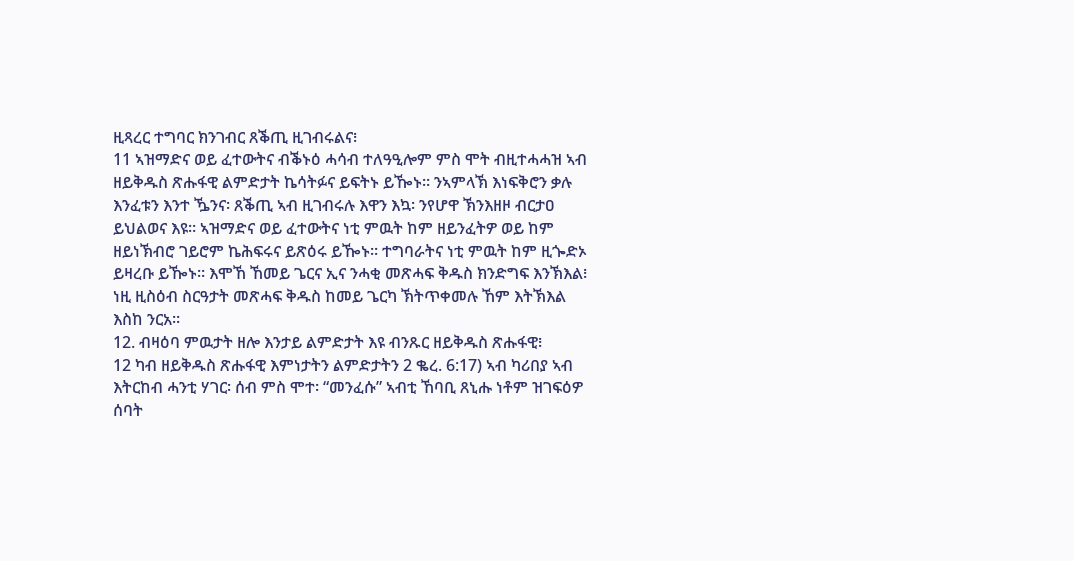ዚጻረር ተግባር ክንገብር ጸቕጢ ዚገብሩልና፧
11 ኣዝማድና ወይ ፈተውትና ብቕኑዕ ሓሳብ ተለዓዒሎም ምስ ሞት ብዚተሓሓዝ ኣብ ዘይቅዱስ ጽሑፋዊ ልምድታት ኬሳትፉና ይፍትኑ ይዀኑ። ንኣምላኽ እነፍቅሮን ቃሉ እንፈቱን እንተ ዄንና፡ ጸቕጢ ኣብ ዚገብሩሉ እዋን እኳ፡ ንየሆዋ ኽንእዘዞ ብርታዐ ይህልወና እዩ። ኣዝማድና ወይ ፈተውትና ነቲ ምዉት ከም ዘይንፈትዎ ወይ ከም ዘይነኽብሮ ገይሮም ኬሕፍሩና ይጽዕሩ ይዀኑ። ተግባራትና ነቲ ምዉት ከም ዚጐድኦ ይዛረቡ ይዀኑ። እሞኸ ኸመይ ጌርና ኢና ንሓቂ መጽሓፍ ቅዱስ ክንድግፍ እንኽእል፧ ነዚ ዚስዕብ ስርዓታት መጽሓፍ ቅዱስ ከመይ ጌርካ ኽትጥቀመሉ ኸም እትኽእል እስከ ንርአ።
12. ብዛዕባ ምዉታት ዘሎ እንታይ ልምድታት እዩ ብንጹር ዘይቅዱስ ጽሑፋዊ፧
12 ካብ ዘይቅዱስ ጽሑፋዊ እምነታትን ልምድታትን 2 ቈረ. 6:17) ኣብ ካሪበያ ኣብ እትርከብ ሓንቲ ሃገር፡ ሰብ ምስ ሞተ፡ “መንፈሱ” ኣብቲ ኸባቢ ጸኒሑ ነቶም ዝገፍዕዎ ሰባት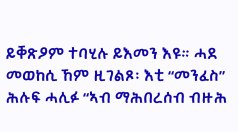ይቐጽዖም ተባሂሉ ይእመን እዩ። ሓደ መወከሲ ኸም ዚገልጾ፡ እቲ “መንፈስ” ሕሉፍ ሓሊፉ “ኣብ ማሕበረሰብ ብዙሕ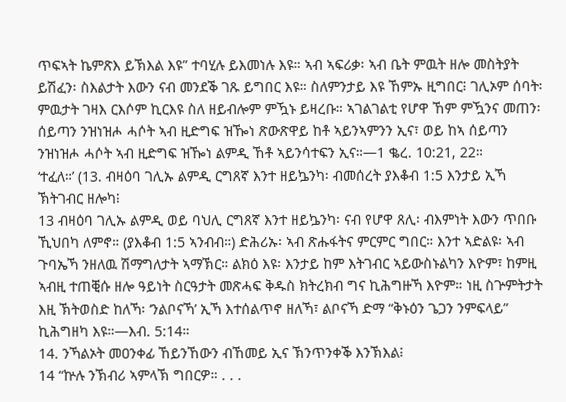ጥፍኣት ኬምጽእ ይኽእል እዩ” ተባሂሉ ይእመነሉ እዩ። ኣብ ኣፍሪቃ፡ ኣብ ቤት ምዉት ዘሎ መስትያት ይሽፈን፡ ስእልታት እውን ናብ መንደቕ ገጹ ይግበር እዩ። ስለምንታይ እዩ ኸምኡ ዚግበር፧ ገሊኦም ሰባት፡ ምዉታት ገዛእ ርእሶም ኪርእዩ ስለ ዘይብሎም ምዃኑ ይዛረቡ። ኣገልገልቲ የሆዋ ኸም ምዃንና መጠን፡ ሰይጣን ንዝነዝሖ ሓሶት ኣብ ዚድግፍ ዝዀነ ጽውጽዋይ ከቶ ኣይንኣምንን ኢና፣ ወይ ከኣ ሰይጣን ንዝነዝሖ ሓሶት ኣብ ዚድግፍ ዝዀነ ልምዲ ኸቶ ኣይንሳተፍን ኢና።—1 ቈረ. 10:21, 22።
‘ተፈለ።’ (13. ብዛዕባ ገሊኡ ልምዲ ርግጸኛ እንተ ዘይኴንካ፡ ብመሰረት ያእቆብ 1:5 እንታይ ኢኻ ኽትገብር ዘሎካ፧
13 ብዛዕባ ገሊኡ ልምዲ ወይ ባህሊ ርግጸኛ እንተ ዘይኴንካ፡ ናብ የሆዋ ጸሊ፡ ብእምነት እውን ጥበቡ ኺህበካ ለምኖ። (ያእቆብ 1:5 ኣንብብ።) ድሕሪኡ፡ ኣብ ጽሑፋትና ምርምር ግበር። እንተ ኣድልዩ፡ ኣብ ጉባኤኻ ንዘለዉ ሽማግለታት ኣማኽር። ልክዕ እዩ፡ እንታይ ከም እትገብር ኣይውስኑልካን እዮም፣ ከምዚ ኣብዚ ተጠቒሱ ዘሎ ዓይነት ስርዓታት መጽሓፍ ቅዱስ ክትረክብ ግና ኪሕግዙኻ እዮም። ነዚ ስጕምትታት እዚ ኽትወስድ ከለኻ፡ ‘ንልቦናኻ’ ኢኻ እተሰልጥኖ ዘለኻ፣ ልቦናኻ ድማ “ቅኑዕን ጌጋን ንምፍላይ” ኪሕግዘካ እዩ።—እብ. 5:14።
14. ንኻልኦት መዐንቀፊ ኸይንኸውን ብኸመይ ኢና ኽንጥንቀቕ እንኽእል፧
14 “ኵሉ ንኽብሪ ኣምላኽ ግበርዎ። . . .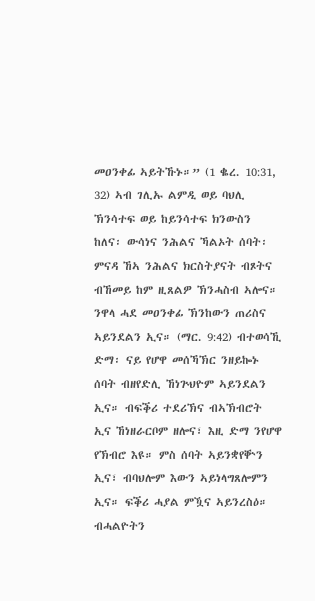መዐንቀፊ ኣይትኹኑ።” (1 ቈረ. 10:31, 32) ኣብ ገሊኡ ልምዲ ወይ ባህሊ ኽንሳተፍ ወይ ከይንሳተፍ ክንውስን ከለና፡ ውሳነና ንሕልና ኻልኦት ሰባት፡ ምናዳ ኸኣ ንሕልና ክርስትያናት ብጾትና ብኸመይ ከም ዚጸልዎ ኽንሓስብ ኣሎና። ንዋላ ሓደ መዐንቀፊ ኽንከውን ጠሪስና ኣይንደልን ኢና። (ማር. 9:42) ብተወሳኺ ድማ፡ ናይ የሆዋ መሰኻኽር ንዘይኰኑ ሰባት ብዘየድሊ ኸነጕህዮም ኣይንደልን ኢና። ብፍቕሪ ተደሪኽና ብኣኽብሮት ኢና ኸነዘራርቦም ዘሎና፣ እዚ ድማ ንየሆዋ የኽብሮ እዩ። ምስ ሰባት ኣይንቋየቝን ኢና፣ ብባህሎም እውን ኣይነላግጸሎምን ኢና። ፍቕሪ ሓያል ምዃና ኣይንረስዕ። ብሓልዮትን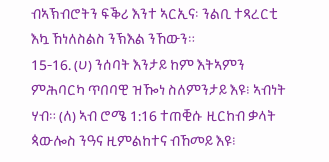ብኣኽብሮትን ፍቕሪ እንተ ኣርኢና፡ ንልቢ ተጻረርቲ እኳ ኸነለስልስ ንኽእል ንኸውን።
15-16. (ሀ) ንሰባት እንታይ ከም እትኣምን ምሕባርካ ጥበባዊ ዝዀነ ስለምንታይ እዩ፧ ኣብነት ሃብ። (ለ) ኣብ ሮሜ 1:16 ተጠቒሱ ዚርከብ ቃላት ጳውሎስ ንዓና ዚምልከተና ብኸመይ እዩ፧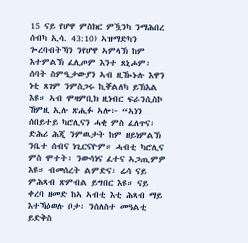15 ናይ የሆዋ ምስክር ምዃንካ ንማሕበረ ሰብካ ኢሳ. 43:10) ኣዝማድካን ጐረባብትኻን ንየሆዋ ኣምላኽ ከም እተምልኽ ፈሊጦም እንተ ጸኒሖም፡ ሰባት ስምዒታውያን ኣብ ዚዀኑሉ እዋን ነቲ ጸገም ንምስጋሩ ኪቐልለካ ይኽእል እዩ። ኣብ ሞዛምቢክ ዚነብር ፍራንሲስኮ ኸምዚ ኢሉ ጽሒፉ ኣሎ፦ “ኣነን ሰበይተይ ካሮሊናን ሓቂ ምስ ፈለጥና፡ ድሕሪ ሕጂ ንምዉታት ከም ዘይነምልኽ ንቤተ ሰብና ነጊርናዮም። ሓብቲ ካሮሊና ምስ ሞተት፡ ንውሳነና ፈተና ኣጋጢምዎ እዩ። ብመሰረት ልምድና፡ ሬሳ ናይ ምሕጻብ ጽምብል ይግበር እዩ። ናይ ቀረባ ዘመድ ከኣ ኣብቲ እቲ ሕጻብ ማይ እተኻዕወሉ ቦታ፡ ንሰለስተ መዓልቲ ይድቅስ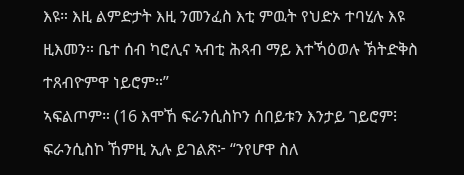እዩ። እዚ ልምድታት እዚ ንመንፈስ እቲ ምዉት የህድኦ ተባሂሉ እዩ ዚእመን። ቤተ ሰብ ካሮሊና ኣብቲ ሕጻብ ማይ እተኻዕወሉ ኽትድቅስ ተጸብዮምዋ ነይሮም።”
ኣፍልጦም። (16 እሞኸ ፍራንሲስኮን ሰበይቱን እንታይ ገይሮም፧ ፍራንሲስኮ ኸምዚ ኢሉ ይገልጽ፦ “ንየሆዋ ስለ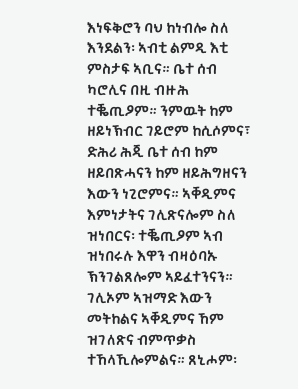እነፍቅሮን ባህ ከነብሎ ስለ እንደልን፡ ኣብቲ ልምዲ እቲ ምስታፍ ኣቢና። ቤተ ሰብ ካሮሊና በዚ ብዙሕ ተቘጢዖም። ንምዉት ከም ዘይነኽብር ገይሮም ከሲሶምና፣ ድሕሪ ሕጂ ቤተ ሰብ ከም ዘይበጽሓናን ከም ዘይሕግዘናን እውን ነጊሮምና። ኣቐዲምና እምነታትና ገሊጽናሎም ስለ ዝነበርና፡ ተቘጢዖም ኣብ ዝነበሩሉ እዋን ብዛዕባኡ ኽንገልጸሎም ኣይፈተንናን። ገሊኦም ኣዝማድ እውን መትከልና ኣቐዲምና ኸም ዝገለጽና ብምጥቃስ ተኸላኺሎምልና። ጸኒሖም፡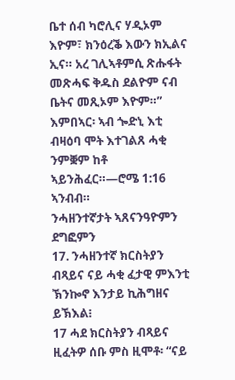ቤተ ሰብ ካሮሊና ሃዲኦም እዮም፣ ክንዕረቕ እውን ክኢልና ኢና። አረ ገሊኣቶምሲ ጽሑፋት መጽሓፍ ቅዱስ ደልዮም ናብ ቤትና መጺኦም እዮም።” እምበኣር፡ ኣብ ጐድኒ እቲ ብዛዕባ ሞት እተገልጸ ሓቂ ንምቛም ከቶ ኣይንሕፈር።—ሮሜ 1:16 ኣንብብ።
ንሓዘንተኛታት ኣጸናንዓዮምን ደግፎምን
17. ንሓዘንተኛ ክርስትያን ብጻይና ናይ ሓቂ ፈታዊ ምእንቲ ኽንኰኖ እንታይ ኪሕግዘና ይኽእል፧
17 ሓደ ክርስትያን ብጻይና ዚፈትዎ ሰቡ ምስ ዚሞቶ፡ “ናይ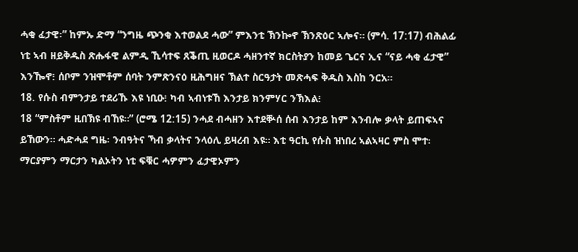ሓቂ ፈታዊ፡” ከምኡ ድማ “ንግዜ ጭንቂ እተወልደ ሓው” ምእንቲ ኽንኰኖ ኽንጽዕር ኣሎና። (ምሳ. 17:17) ብሕልፊ ነቲ ኣብ ዘይቅዱስ ጽሑፋዊ ልምዲ ኺሳተፍ ጸቕጢ ዚወርዶ ሓዘንተኛ ክርስትያን ከመይ ጌርና ኢና “ናይ ሓቂ ፈታዊ” እንዀኖ፧ ሰቦም ንዝሞቶም ሰባት ንምጽንናዕ ዚሕግዘና ኽልተ ስርዓታት መጽሓፍ ቅዱስ እስከ ንርአ።
18. የሱስ ብምንታይ ተደሪኹ እዩ ነቢዑ፧ ካብ ኣብነቱኸ እንታይ ክንምሃር ንኽእል፧
18 “ምስቶም ዚበኽዩ ብኸዩ።” (ሮሜ 12:15) ንሓደ ብሓዘን እተደቝሰ ሰብ እንታይ ከም እንብሎ ቃላት ይጠፍኣና ይኸውን። ሓድሓደ ግዜ፡ ንብዓትና ኻብ ቃላትና ንላዕሊ ይዛረብ እዩ። እቲ ዓርኪ የሱስ ዝነበረ ኣልኣዛር ምስ ሞተ፡ ማርያምን ማርታን ካልኦትን ነቲ ፍቑር ሓዎምን ፈታዊኦምን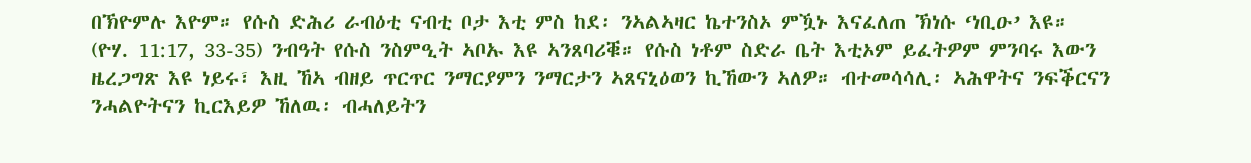በኽዮምሉ እዮም። የሱስ ድሕሪ ራብዕቲ ናብቲ ቦታ እቲ ምስ ከደ፡ ንኣልኣዛር ኬተንስኦ ምዃኑ እናፈለጠ ኽነሱ ‘ነቢዑ’ እዩ። (ዮሃ. 11:17, 33-35) ንብዓት የሱስ ንስምዒት ኣቦኡ እዩ ኣንጸባሪቑ። የሱስ ነቶም ስድራ ቤት እቲኦም ይፈትዎም ምንባሩ እውን ዜረጋግጽ እዩ ነይሩ፣ እዚ ኸኣ ብዘይ ጥርጥር ንማርያምን ንማርታን ኣጸናኒዕወን ኪኸውን ኣለዎ። ብተመሳሳሊ፡ ኣሕዋትና ንፍቕርናን ንሓልዮትናን ኪርእይዎ ኸለዉ፡ ብሓለይትን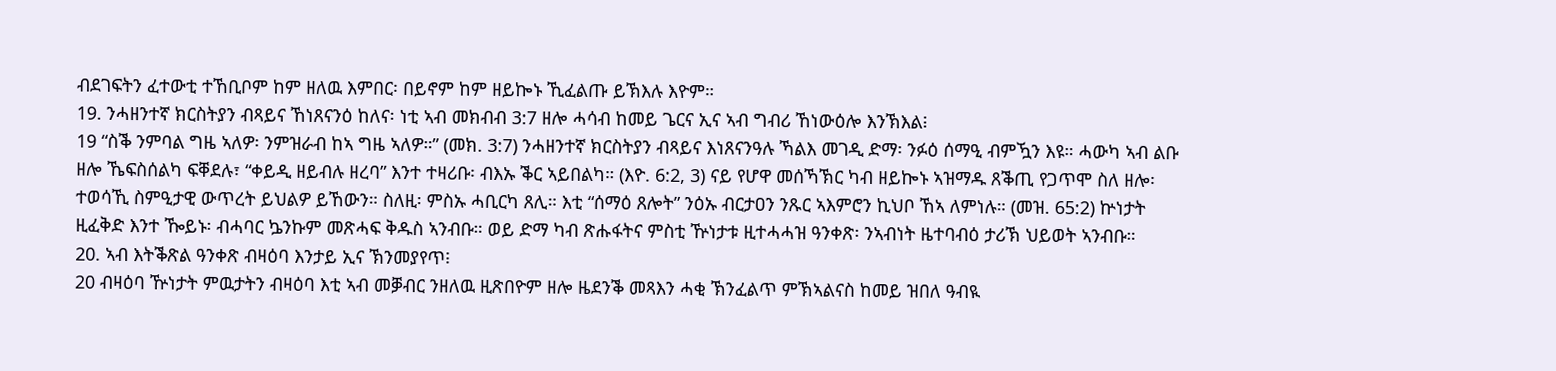ብደገፍትን ፈተውቲ ተኸቢቦም ከም ዘለዉ እምበር፡ በይኖም ከም ዘይኰኑ ኺፈልጡ ይኽእሉ እዮም።
19. ንሓዘንተኛ ክርስትያን ብጻይና ኸነጸናንዕ ከለና፡ ነቲ ኣብ መክብብ 3:7 ዘሎ ሓሳብ ከመይ ጌርና ኢና ኣብ ግብሪ ኸነውዕሎ እንኽእል፧
19 “ስቕ ንምባል ግዜ ኣለዎ፡ ንምዝራብ ከኣ ግዜ ኣለዎ።” (መክ. 3:7) ንሓዘንተኛ ክርስትያን ብጻይና እነጸናንዓሉ ኻልእ መገዲ ድማ፡ ንፉዕ ሰማዒ ብምዃን እዩ። ሓውካ ኣብ ልቡ ዘሎ ኼፍስሰልካ ፍቐደሉ፣ “ቀይዲ ዘይብሉ ዘረባ” እንተ ተዛሪቡ፡ ብእኡ ቕር ኣይበልካ። (እዮ. 6:2, 3) ናይ የሆዋ መሰኻኽር ካብ ዘይኰኑ ኣዝማዱ ጸቕጢ የጋጥሞ ስለ ዘሎ፡ ተወሳኺ ስምዒታዊ ውጥረት ይህልዎ ይኸውን። ስለዚ፡ ምስኡ ሓቢርካ ጸሊ። እቲ “ሰማዕ ጸሎት” ንዕኡ ብርታዐን ንጹር ኣእምሮን ኪህቦ ኸኣ ለምነሉ። (መዝ. 65:2) ኵነታት ዚፈቅድ እንተ ዀይኑ፡ ብሓባር ኴንኩም መጽሓፍ ቅዱስ ኣንብቡ። ወይ ድማ ካብ ጽሑፋትና ምስቲ ዅነታቱ ዚተሓሓዝ ዓንቀጽ፡ ንኣብነት ዜተባብዕ ታሪኽ ህይወት ኣንብቡ።
20. ኣብ እትቕጽል ዓንቀጽ ብዛዕባ እንታይ ኢና ኽንመያየጥ፧
20 ብዛዕባ ዅነታት ምዉታትን ብዛዕባ እቲ ኣብ መቓብር ንዘለዉ ዚጽበዮም ዘሎ ዜደንቕ መጻእን ሓቂ ኽንፈልጥ ምኽኣልናስ ከመይ ዝበለ ዓብዪ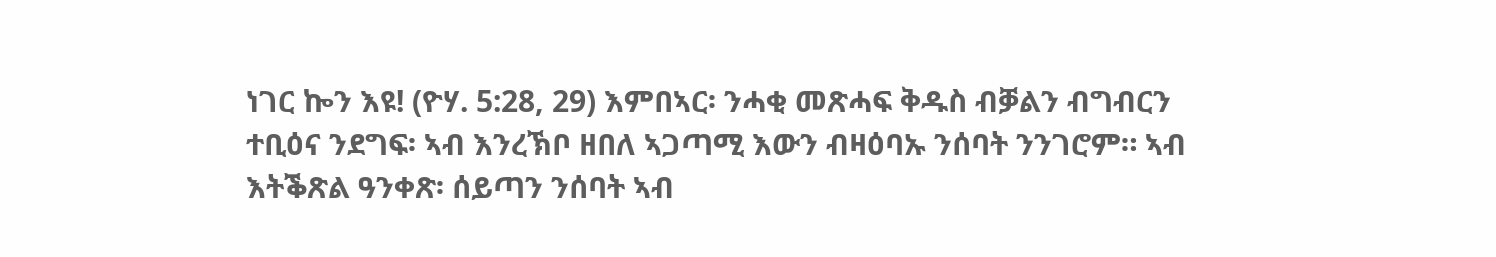ነገር ኰን እዩ! (ዮሃ. 5:28, 29) እምበኣር፡ ንሓቂ መጽሓፍ ቅዱስ ብቓልን ብግብርን ተቢዕና ንደግፍ፡ ኣብ እንረኽቦ ዘበለ ኣጋጣሚ እውን ብዛዕባኡ ንሰባት ንንገሮም። ኣብ እትቕጽል ዓንቀጽ፡ ሰይጣን ንሰባት ኣብ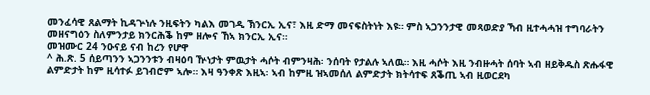መንፈሳዊ ጸልማት ኪዳጕነሉ ንዚፍትን ካልእ መገዲ ኽንርኢ ኢና፣ እዚ ድማ መናፍስትነት እዩ። ምስ ኣጋንንታዊ መጻወድያ ኻብ ዚተሓሓዝ ተግባራትን መዘናግዕን ስለምንታይ ክንርሕቕ ከም ዘሎና ኸኣ ክንርኢ ኢና።
መዝሙር 24 ንዑናይ ናብ ከረን የሆዋ
^ ሕ.ጽ. 5 ሰይጣንን ኣጋንንቱን ብዛዕባ ዅነታት ምዉታት ሓሶት ብምንዛሕ፡ ንሰባት የታልሉ ኣለዉ። እዚ ሓሶት እዚ ንብዙሓት ሰባት ኣብ ዘይቅዱስ ጽሑፋዊ ልምድታት ከም ዚሳተፉ ይገብሮም ኣሎ። እዛ ዓንቀጽ እዚኣ፡ ኣብ ከምዚ ዝኣመሰለ ልምድታት ክትሳተፍ ጸቕጢ ኣብ ዚወርደካ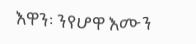እዋን፡ ንየሆዋ እሙን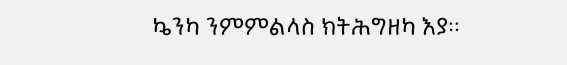ኴንካ ንምምልላስ ክትሕግዘካ እያ።